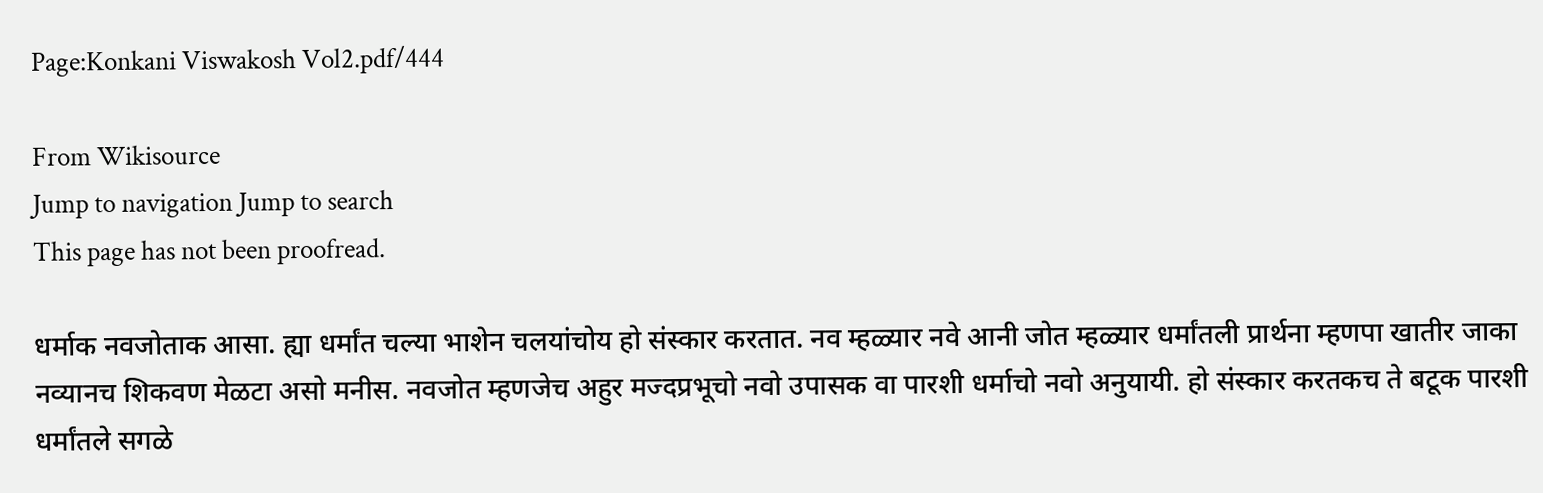Page:Konkani Viswakosh Vol2.pdf/444

From Wikisource
Jump to navigation Jump to search
This page has not been proofread.

धर्माक नवजोताक आसा. ह्या धर्मांत चल्या भाशेन चलयांचोय हो संस्कार करतात. नव म्हळ्यार नवे आनी जोत म्हळ्यार धर्मांतली प्रार्थना म्हणपा खातीर जाका नव्यानच शिकवण मेळटा असो मनीस. नवजोत म्हणजेच अहुर मज्दप्रभूचो नवो उपासक वा पारशी धर्माचो नवो अनुयायी. हो संस्कार करतकच ते बटूक पारशी धर्मांतले सगळे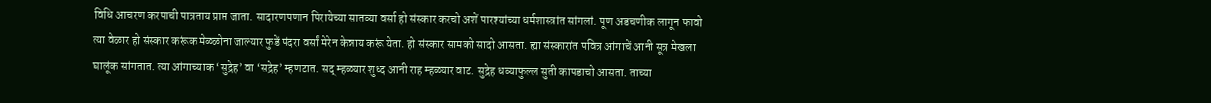विधि आचरण करपाची पात्रताय प्राप्त जाता. सादारणपणान पिरायेच्या सातव्या वर्सा हो संस्कार करचो अशें पारश्यांच्या धर्मशास्त्रांत सांगलां. पूण अडचणीक लागून फावो त्या वेळार हो संस्कार करूंक मेळ्ळोना जाल्यार फुडें पंदरा वर्सां मेरेन केन्नाय करूं येता. हो संस्कार सामको सादो आसता. ह्या संस्कारांत पवित्र आंगाचें आनी सूत्र मेखला घालूंक सांगतात. त्या आंगाच्याक ‘सुद्रेह’ वा ‘सद्रेह’ म्हणटात. सद् म्हळ्यार शुध्द आनी राह म्हळ्यार वाट. सुद्रेह धव्याफुल्ल सुती कापडाचो आसता. ताच्या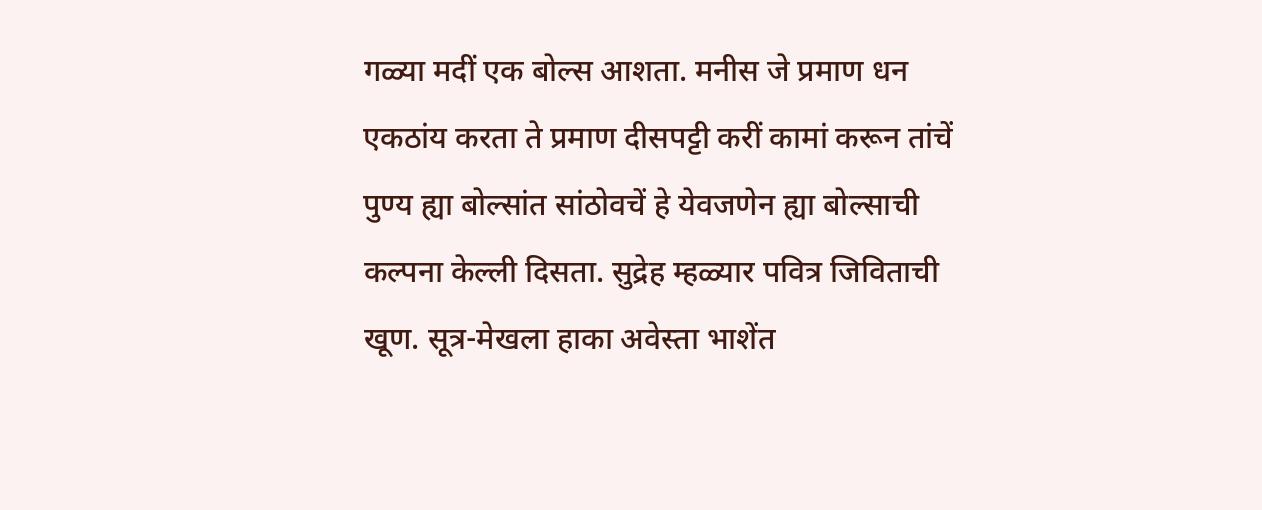गळ्या मदीं एक बोल्स आशता. मनीस जे प्रमाण धन एकठांय करता ते प्रमाण दीसपट्टी करीं कामां करून तांचें पुण्य ह्या बोल्सांत सांठोवचें हे येवजणेन ह्या बोल्साची कल्पना केल्ली दिसता. सुद्रेह म्हळ्यार पवित्र जिविताची खूण. सूत्र-मेखला हाका अवेस्ता भाशेंत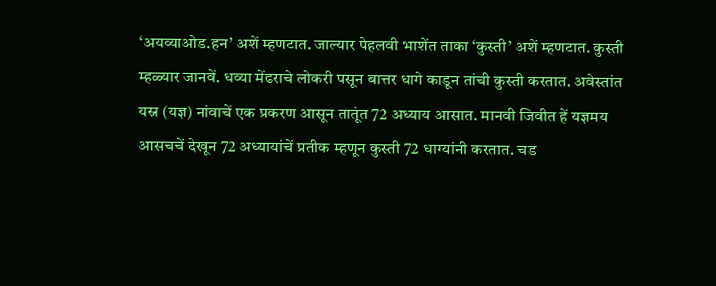‘अयव्याओड.हन’ अशें म्हणटात. जाल्यार पेहलवी भाशेंत ताका ‘कुस्ती’ अशें म्हणटात. कुस्ती म्हळ्यार जानवें. धव्या मेंढराचे लोकरी पसून बात्तर धागे काडून तांची कुस्ती करतात. अवेस्तांत यस्न (यज्ञ) नांवाचें एक प्रकरण आसून तातूंत 72 अध्याय आसात. मानवी जिवीत हें यज्ञमय आसचचें देखून 72 अध्यायांचें प्रतीक म्हणून कुस्ती 72 धाग्यांनी करतात. चड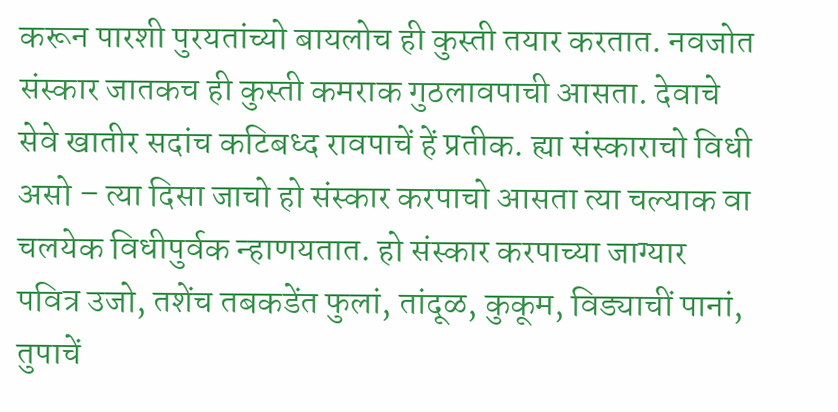करून पारशी पुरयतांच्यो बायलोच ही कुस्ती तयार करतात. नवजोत संस्कार जातकच ही कुस्ती कमराक गुठलावपाची आसता. देवाचे सेवे खातीर सदांच कटिबध्द रावपाचें हें प्रतीक. ह्या संस्काराचो विधी असो – त्या दिसा जाचो हो संस्कार करपाचो आसता त्या चल्याक वा चलयेक विधीपुर्वक न्हाणयतात. हो संस्कार करपाच्या जाग्यार पवित्र उजो, तशेंच तबकडेंत फुलां, तांदूळ, कुकूम, विड्याचीं पानां, तुपाचें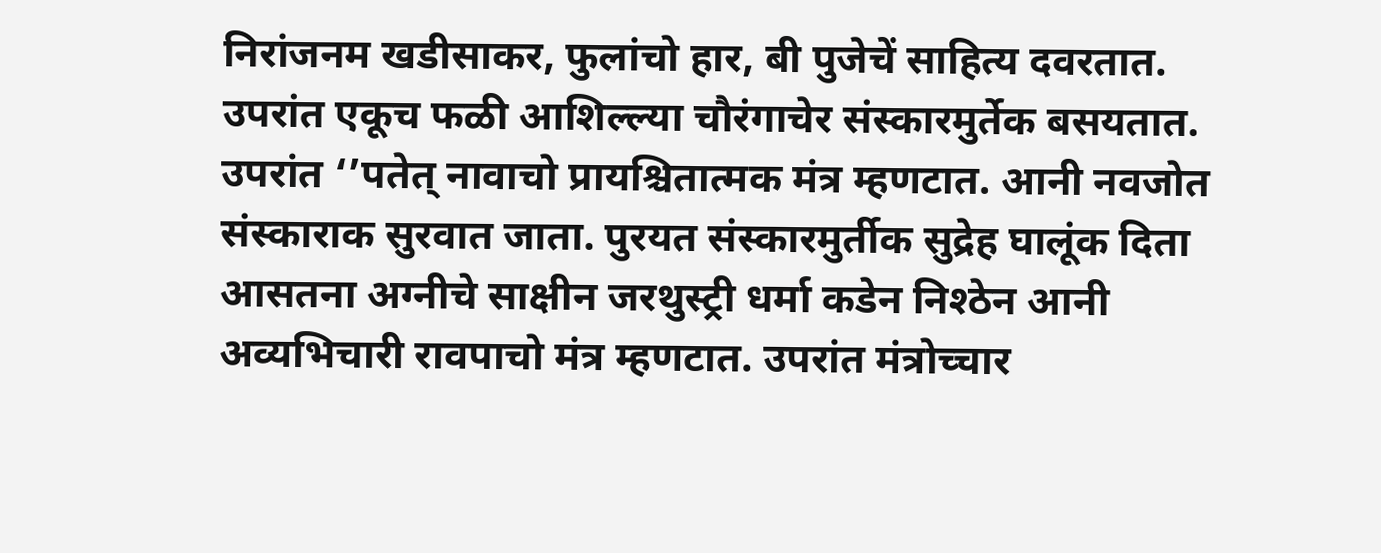निरांजनम खडीसाकर, फुलांचो हार, बी पुजेचें साहित्य दवरतात. उपरांत एकूच फळी आशिल्ल्या चौरंगाचेर संस्कारमुर्तेक बसयतात. उपरांत ‘’पतेत् नावाचो प्रायश्चितात्मक मंत्र म्हणटात. आनी नवजोत संस्काराक सुरवात जाता. पुरयत संस्कारमुर्तीक सुद्रेह घालूंक दिता आसतना अग्नीचे साक्षीन जरथुस्ट्री धर्मा कडेन निश्ठेन आनी अव्यभिचारी रावपाचो मंत्र म्हणटात. उपरांत मंत्रोच्चार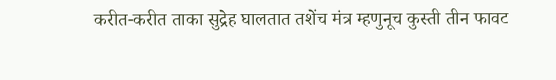करीत-करीत ताका सुद्रेह घालतात तशेंच मंत्र म्हणुनूच कुस्ती तीन फावट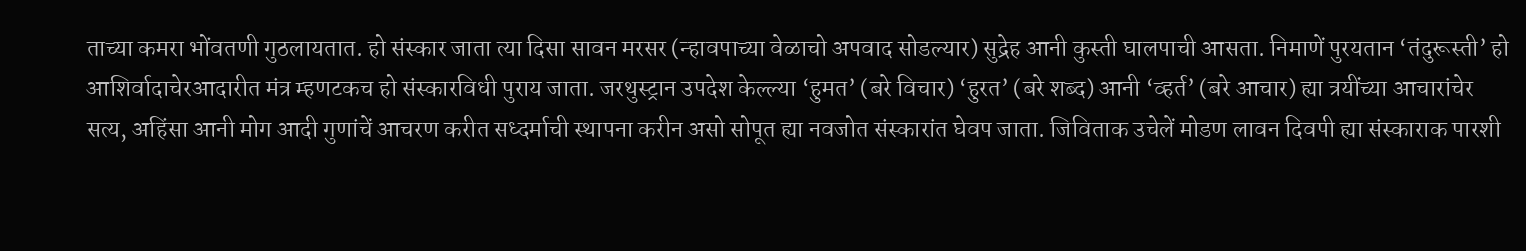ताच्या कमरा भोंवतणी गुठलायतात. हो संस्कार जाता त्या दिसा सावन मरसर (न्हावपाच्या वेळाचो अपवाद सोडल्यार) सुद्रेह आनी कुस्ती घालपाची आसता. निमाणें पुरयतान ‘तंदुरूस्ती’ हो आशिर्वादाचेरआदारीत मंत्र म्हणटकच हो संस्कारविधी पुराय जाता. जरथुस्ट्रान उपदेश केल्ल्या ‘हुमत’ (बरे विचार) ‘हुरत’ (बरे शब्द) आनी ‘व्हर्त’ (बरे आचार) ह्या त्रयींच्या आचारांचेर सत्य, अहिंसा आनी मोग आदी गुणांचें आचरण करीत सध्दर्माची स्थापना करीन असो सोपूत ह्या नवजोत संस्कारांत घेवप जाता. जिविताक उचेलें मोडण लावन दिवपी ह्या संस्काराक पारशी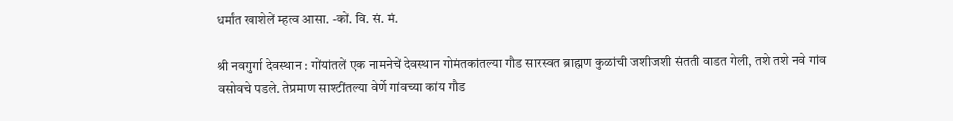धर्मांत खाशेलें म्हत्व आसा. -कों. वि. सं. मं.

श्री नवगुर्गा देवस्थान : गोंयांतलें एक नामनेचें देवस्थान गोमंतकांतल्या गौड सारस्वत ब्राह्मण कुळांची जशीजशी संतती वाडत गेली, तशे तशे नवे गांव वसोवचे पडले. तेप्रमाण साश्टींतल्या वेर्णे गांवच्या कांय गौड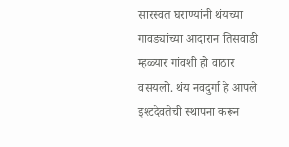सारस्वत घराण्यांनी थंयच्या गावड्यांच्या आदारान तिसवाडी म्हळ्यार गांवशी हो वाठार वसयलो. थंय नवदुर्गा हे आपले इश्टदेवतेची स्थापना करून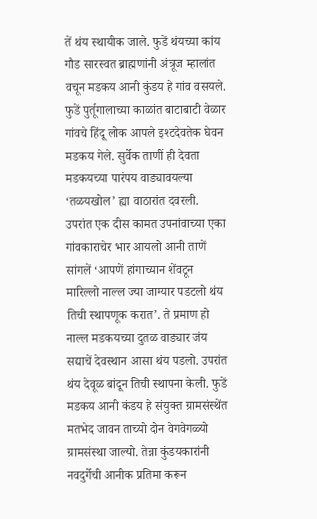तें थंय स्थायीक जाले. फुडें थंयच्या कांय गौड सारस्वत ब्राह्मणांनी अंत्रूज म्हालांत वचून मडकय आनी कुंडय हे गांव वसयले. फुडें पुर्तूगालाच्या काळांत बाटाबाटी वेळार गांवचे हिंदू लोक आपले इश्टदेवतेक घेवन मडकय गेले. सुर्वेक ताणीं ही देवता मडकयच्या पारंपय वाड्यावयल्या ‘तळयखोल’ ह्या वाठारांत दवरली. उपरांत एक दीस कामत उपनांवाच्या एका गांवकाराचेर भार आयलो आनी ताणें सांगलें ‘आपणें हांगाच्यान शेंवटून मारिल्लो नाल्ल ज्या जाग्यार पडटलो थंय तिची स्थापणूक करात’. ते प्रमाण हो नाल्ल मडकयच्या दुतळ वाड्यार जंय सद्याचें देवस्थान आसा थंय पडलो. उपरांत थंय देवूळ बांदून तिची स्थापना केली. फुडें मडकय आनी कंडय हे संयुक्त ग्रामसंस्थेंत मतभेद जावन ताच्यो दोन वेगवेगळ्यो ग्रामसंस्था जाल्यो. तेन्ना कुंडयकारांनी नवदुर्गेची आनीक प्रतिमा करून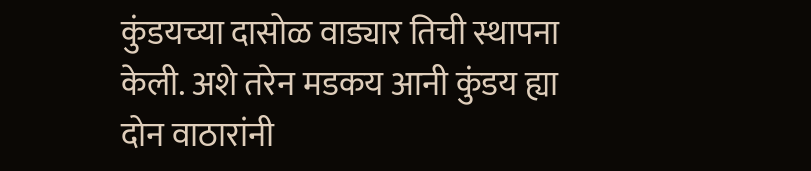कुंडयच्या दासोळ वाड्यार तिची स्थापना केली. अशे तरेन मडकय आनी कुंडय ह्या दोन वाठारांनी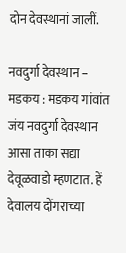दोन देवस्थानां जालीं.

नवदुर्गा देवस्थान – मडकय : मडकय गांवांत जंय नवदुर्गा देवस्थान आसा ताका सद्या देवूळवाडो म्हणटात. हें देवालय दोंगराच्या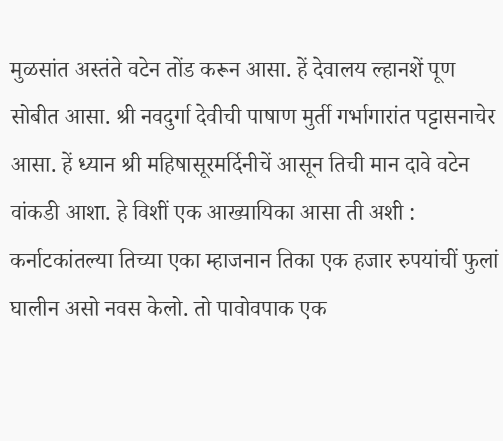मुळसांत अस्तंते वटेन तोंड करून आसा. हें देवालय ल्हानशें पूण सोबीत आसा. श्री नवदुर्गा देवीची पाषाण मुर्ती गर्भागारांत पट्टासनाचेर आसा. हें ध्यान श्री महिषासूरमर्दिनीचें आसून तिची मान दावे वटेन वांकडी आशा. हे विशीं एक आख्यायिका आसा ती अशी : कर्नाटकांतल्या तिच्या एका म्हाजनान तिका एक हजार रुपयांचीं फुलां घालीन असो नवस केलो. तो पावोवपाक एक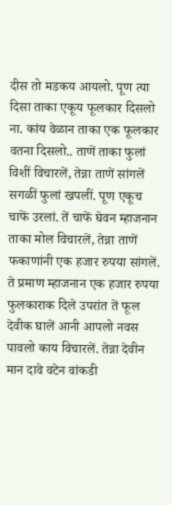दीस तो मडकय आयलो. पूण त्या दिसा ताका एकूय फूलकार दिसलो ना. कांय वेळान ताका एक फूलकार वतना दिसलो.. ताणें ताका फुलां विशीं विचारलें, तेन्ना ताणें सांगलें सगळीं फुलां खपलीं. पूण एकूच चाफें उरलां. तें चाफें घेवन म्हाजनान ताका मोल विचारलें, तेन्ना ताणें फकाणांनी एक हजार रुपया सांगलें. ते प्रमाण म्हाजनान एक हजार रुपया फुलकाराक दिले उपरांत तें फूल देवीक घालें आनी आपलो नवस पावलो काय विचारलें. तेन्ना देवीन मान दावे वटेन वांकडी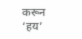करून ‘हय’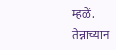म्हळें. तेन्नाच्यान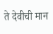ते देवीची मान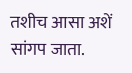तशीच आसा अशें सांगप जाता.